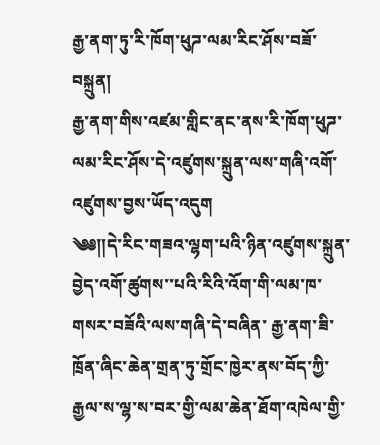རྒྱ་ནག་ཏུ་རི་ཁོག་ཕུཌ་ལམ་རིང་ཤོས་བཟོ་བསྐྲུན།
རྒྱ་ནག་གིས་འཛམ་གླིང་ནང་ནས་རི་ཁོག་ཕུཌ་ལམ་རིང་ཤོས་དེ་འཛུགས་སྐྲུན་ལས་གཞི་འགོ་འཛུགས་བྱས་ཡོད་འདུག
༄༅༎དེ་རིང་གཟའ་ལྷག་པའི་ཉིན་འཛུགས་སྐྲུན་བྱེད་འགོ་ཚུགས་་པའི་རིའི་འོག་གི་ལམ་ཁ་གསར་བཟོའི་ལས་གཞི་དེ་བཞིན་ རྒྱ་ནག་ཟི་ཁྲོན་ཞིང་ཆེན་གྲན་ཏུ་གྲོང་ཁྱེར་ནས་བོད་ཀྱི་རྒྱལ་ས་ལྷ་ས་བར་གྱི་ལམ་ཆེན་ཐོག་འཁེལ་གྱི་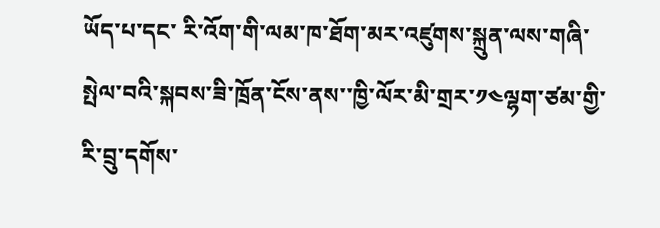ཡོད་པ་དང་ རི་འོག་གི་ལམ་ཁ་ཐོག་མར་འཛུགས་སྐྲུན་ལས་གཞི་སྤེལ་བའི་སྐབས་ཟི་ཁྲོན་ངོས་ནས་་ཁྱི་ལོར་མི་གྲར་༡༤ལྷག་ཙམ་གྱི་རི་བྲུ་དགོས་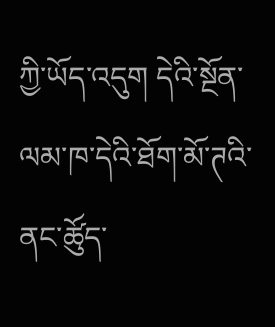ཀྱི་ཡོད་འདུག དེའི་སྔོན་ལམ་ཁ་དེའི་ཐོག་མོ་ཊའི་ནང་ཚོུད་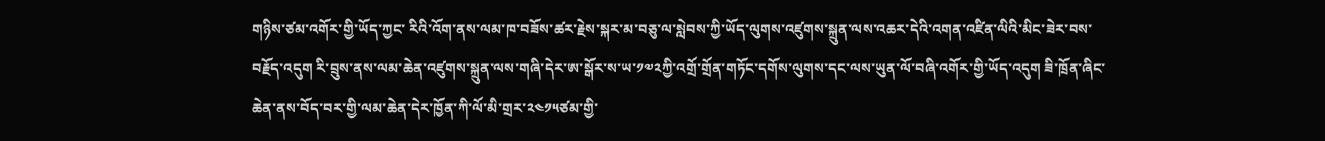གཉིས་ཙམ་འགོར་གྱི་ཡོད་ཀྱང་ རིའི་འོག་ནས་ལམ་ཁ་བཟོས་ཚར་རྗེས་སྐར་མ་བཅུ་ལ་སླེབས་ཀྱི་ཡོད་ལུགས་འཛུགས་སྐྲུན་ལས་འཆར་དེའི་འགན་འཛིན་ལིའི་མིང་ཟེར་བས་བརྗོད་འདུག རི་བྲུས་ནས་ལམ་ཆེན་འཛུགས་སྐྲུན་ལས་གཞི་དེར་ཨ་སྒོར་ས་ཡ་༡༧༢ཀྱི་འགྲོ་གྲོན་གཏོང་དགོས་ལུགས་དང་ལས་ཡུན་ལོ་བཞི་འགོར་གྱི་ཡོད་འདུག ཟི་ཁྲོན་ཞིང་ཆེན་ནས་བོད་བར་གྱི་ལམ་ཆེན་དེར་ཁྱོན་ཀི་ལོ་མི་གྲར་༢༤༡༥ཙམ་གྱི་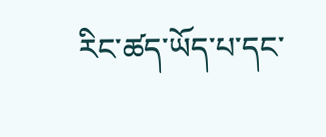རིང་ཚད་ཡོད་པ་དང་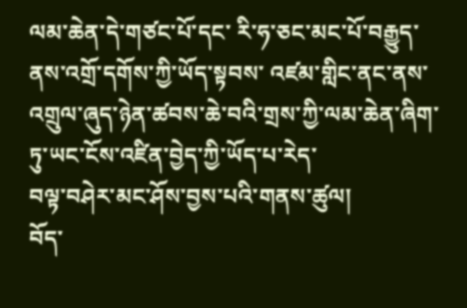ལམ་ཆེན་དེ་གཙང་པོ་དང་ རི་ཧ་ཅང་མང་པོ་བརྒྱུད་ནས་འགྲོ་དགོས་ཀྱི་ཡོད་སྟབས་ འཛམ་གླིང་ནང་ནས་འགྲུལ་ཞུད་ཉེན་ཚབས་ཆེ་བའི་གྲས་ཀྱི་ལམ་ཆེན་ཞིག་ཏུ་ཡང་ངོས་འཛིན་བྱེད་ཀྱི་ཡོད་པ་རེད་
བལྟ་བཤེར་མང་ཤོས་བྱས་པའི་གནས་ཚུལ།
བོད་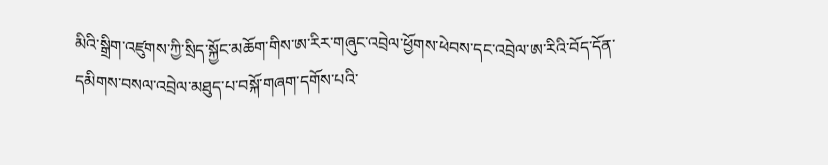མིའི་སྒྲིག་འཛུགས་ཀྱི་སྲིད་སྐྱོང་མཆོག་གིས་ཨ་རིར་གཞུང་འབྲེལ་ཕྱོགས་ཕེབས་དང་འབྲེལ་ཨ་རིའི་བོད་དོན་དམིགས་བསལ་འབྲེལ་མཐུད་པ་བསྐོ་གཞག་དགོས་པའི་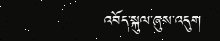འབོད་སྐུལ་ཞུས་འདུག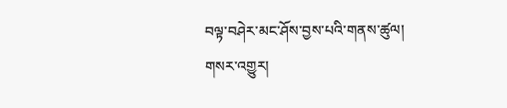བལྟ་བཤེར་མང་ཤོས་བྱས་པའི་གནས་ཚུལ།
གསར་འགྱུར།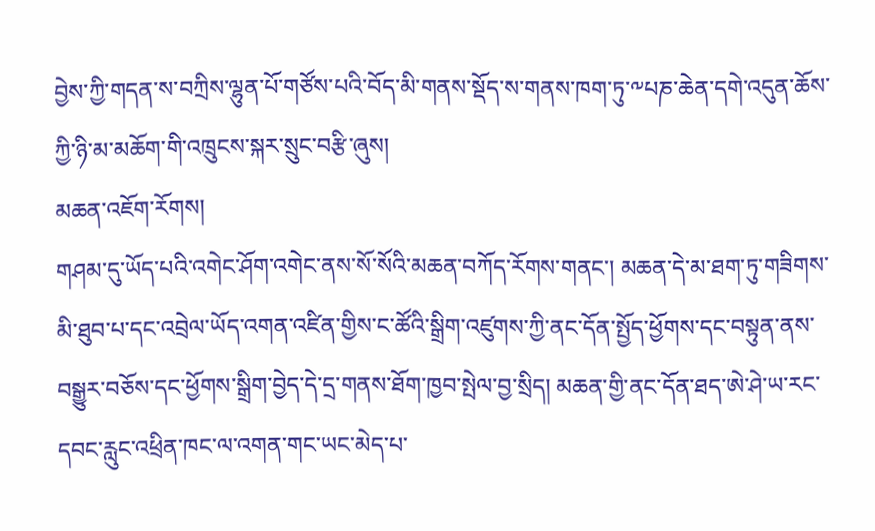བྱེས་ཀྱི་གདན་ས་བཀྲིས་ལྷུན་པོ་གཙོས་པའི་བོད་མི་གནས་སྡོད་ས་གནས་ཁག་ཏུ་༸པཎ་ཆེན་དགེ་འདུན་ཆོས་ཀྱི་ཉི་མ་མཆོག་གི་འཁྲུངས་སྐར་སྲུང་བརྩི་ཞུས།
མཆན་འཇོག་རོགས།
གཤམ་དུ་ཡོད་པའི་འགེང་ཤོག་འགེང་ནས་སོ་སོའི་མཆན་བཀོད་རོགས་གནང་། མཆན་དེ་མ་ཐག་ཏུ་གཟིགས་མི་ཐུབ་པ་དང་འབྲེལ་ཡོད་འགན་འཛིན་གྱིས་ང་ཚོའི་སྒྲིག་འཛུགས་ཀྱི་ནང་དོན་སྤྱོད་ཕྱོགས་དང་བསྟུན་ནས་བསྒྱུར་བཅོས་དང་ཕྱོགས་སྒྲིག་བྱེད་དེ་དྲ་གནས་ཐོག་ཁྱབ་སྤེལ་བྱ་སྲིད། མཆན་གྱི་ནང་དོན་ཐད་ཨེ་ཤེ་ཡ་རང་དབང་རླུང་འཕྲིན་ཁང་ལ་འགན་གང་ཡང་མེད་པ་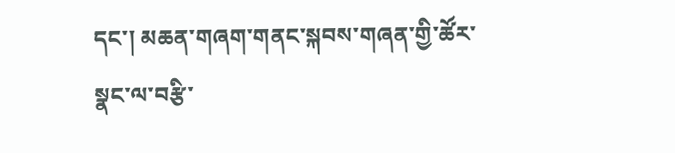དང་། མཆན་གཞག་གནང་སྐབས་གཞན་གྱི་ཚོར་སྣང་ལ་བརྩི་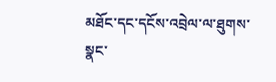མཐོང་དང་དངོས་འབྲེལ་ལ་ཐུགས་སྣང་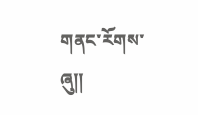གནང་རོགས་ཞུ༎